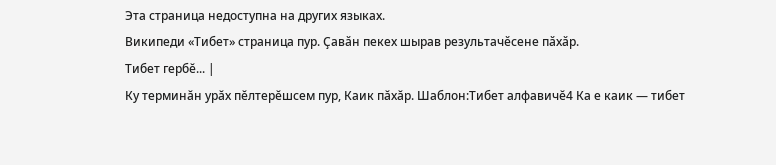Эта страница недоступна на других языках.
Википеди «Тибет» страница пур. Ҫавӑн пекех шырав результачӗсене пӑхӑр.
Тибет гербĕ... |
Ку терминăн урăх пĕлтерĕшсем пур, Каик пăхăр. Шаблон:Тибет алфавичĕ4 Ка е каик — тибет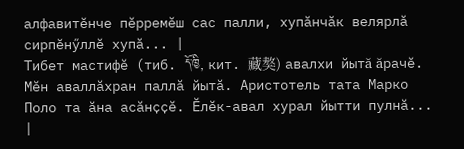алфавитĕнче пĕрремĕш сас палли, хупăнчăк велярлă сирпĕнӳллĕ хупă... |
Тибет мастифӗ (тиб. དོ་ཁྱི, кит. 藏獒) авалхи йытă ăрачĕ. Мӗн аваллӑхран паллӑ йытӑ. Аристотель тата Марко Поло та ӑна асӑнҫҫӗ. Ӗлӗк-авал хурал йытти пулнӑ... |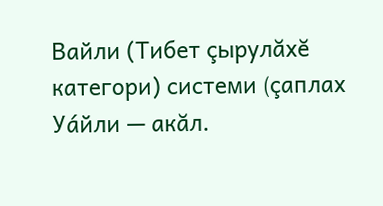Вайли (Тибет çырулăхĕ категори) системи (çаплах Уа́йли — акăл.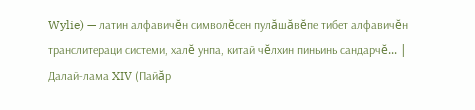Wylie) — латин алфавичĕн символĕсен пулăшăвĕпе тибет алфавичĕн транслитераци системи, халĕ унпа, китай чĕлхин пиньинь сандарчĕ... |
Далай-лама XIV (Пайăр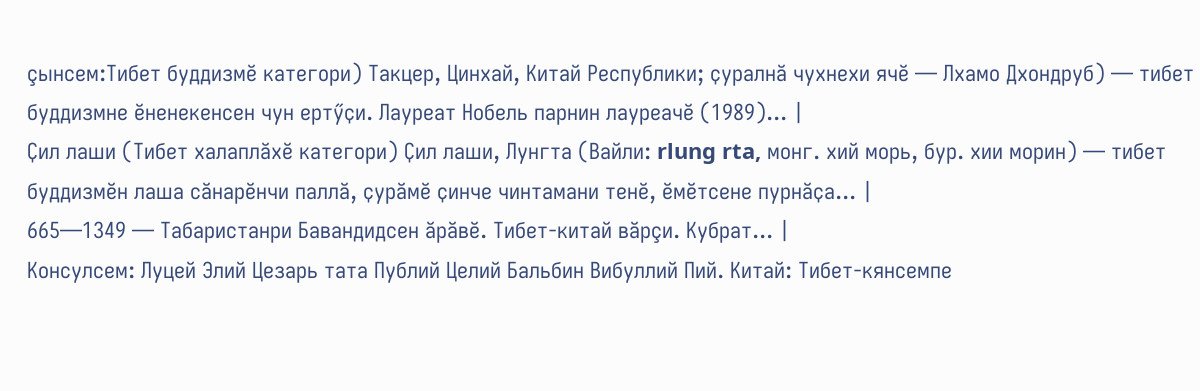çынсем:Тибет буддизмĕ категори) Такцер, Цинхай, Китай Республики; ҫуралнӑ чухнехи ячӗ — Лхамо Дхондруб) — тибет буддизмне ӗненекенсен чун ертӳҫи. Лауреат Нобель парнин лауреачӗ (1989)... |
Ҫил лаши (Тибет халаплăхĕ категори) Ҫил лаши, Лунгта (Вайли: rlung rta, монг. хий морь, бур. хии морин) — тибет буддизмӗн лаша сӑнарӗнчи паллӑ, ҫурӑмӗ ҫинче чинтамани тенӗ, ӗмӗтсене пурнӑҫа... |
665—1349 — Табаристанри Бавандидсен ăрăвĕ. Тибет-китай вăрçи. Кубрат... |
Консулсем: Луцей Элий Цезарь тата Публий Целий Бальбин Вибуллий Пий. Китай: Тибет-кянсемпе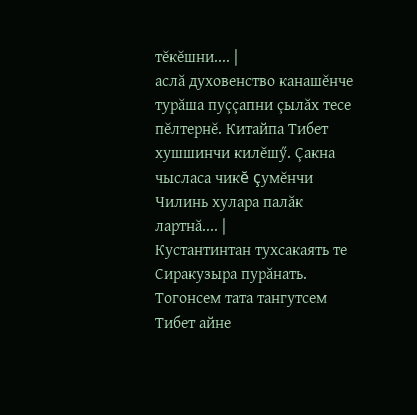тĕкĕшни.... |
аслă духовенство канашĕнче турăша пуççапни çылăх тесе пĕлтернĕ. Китайпа Тибет хушшинчи килĕшӳ. Çакна чысласа чикĕ çумĕнчи Чилинь хулара палăк лартнă.... |
Кустантинтан тухсакаять те Сиракузыра пурăнать. Тогонсем тата тангутсем Тибет айне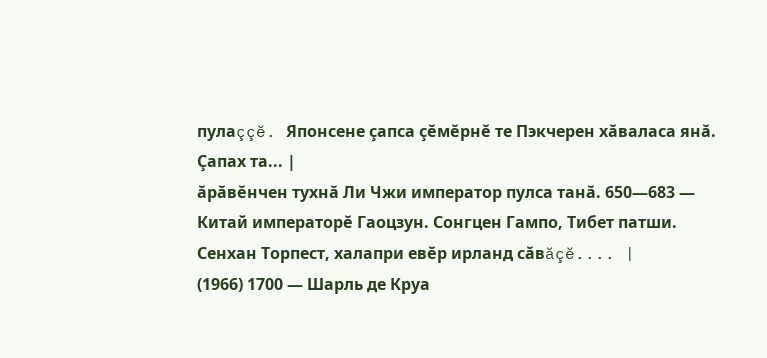пулаççĕ. Японсене çапса çĕмĕрнĕ те Пэкчерен хăваласа янă. Çапах та... |
ăрăвĕнчен тухнă Ли Чжи император пулса танă. 650—683 — Китай императорĕ Гаоцзун. Сонгцен Гампо, Тибет патши. Сенхан Торпест, халапри евĕр ирланд сăвăçĕ.... |
(1966) 1700 — Шарль де Круа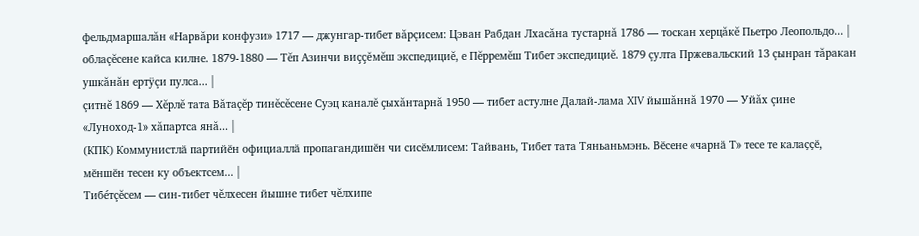фельдмаршалăн «Нарвăри конфузи» 1717 — джунгар-тибет вăрçисем: Цэван Рабдан Лхасăна тустарнă 1786 — тоскан херцăкĕ Пьетро Леопольдо... |
облаçĕсене кайса килне. 1879-1880 — Тĕп Азинчи виççĕмĕш экспедициĕ, е Пĕрремĕш Тибет экспедициĕ. 1879 çулта Пржевальский 13 çынран тăракан ушкăнăн ертÿçи пулса... |
çитнĕ 1869 — Хĕрлĕ тата Вăтаçĕр тинĕсĕсене Суэц каналĕ çыхăнтарнă 1950 — тибет астулне Далай-лама XIV йышăннă 1970 — Уйăх çине «Луноход-1» хăпартса янă... |
(КПК) Коммунистлӑ партийӗн официаллӑ пропагандишӗн чи сисӗмлисем: Тайвань, Тибет тата Тяньаньмэнь. Вӗсене «чарнӑ Т» тесе те калаҫҫӗ, мӗншӗн тесен ку объектсем... |
Тибе́тçĕсем — син-тибет чĕлхесен йышне тибет чĕлхипе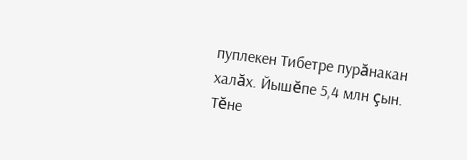пуплекен Тибетре пурăнакан халăх. Йышĕпе 5,4 млн çын. Тĕне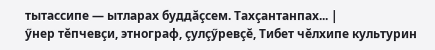тытассипе — ытларах буддăçсем. Тахçантанпах... |
ӳнер тĕпчевçи, этнограф, çулçӳревçĕ, Тибет чĕлхипе культурин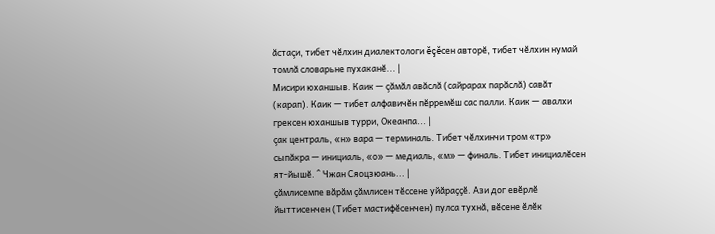ăстаçи, тибет чĕлхин диалектологи ĕçĕсен авторĕ, тибет чĕлхин нумай томлă словарьне пухаканĕ... |
Мисири юханшыв. Каик — çăмăл авăслă (сайрарах парăслă) савăт (карап). Каик — тибет алфавичĕн пĕрремĕш сас палли. Каик — авалхи грексен юханшыв турри, Океанпа... |
çак централь, «н» вара — терминаль. Тибет чĕлхинчи тром «тр» сыпăкра — инициаль, «о» — медиаль, «м» — финаль. Тибет инициалĕсен ят-йышĕ. ^ Чжан Сяоцзюань... |
ҫӑмлисемпе вӑрӑм ҫӑмлисен тӗссене уйӑраҫҫӗ. Ази дог евӗрлӗ йыттисенчен (Тибет мастифӗсенчен) пулса тухнӑ, вӗсене ӗлӗк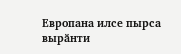Европана илсе пырса вырӑнти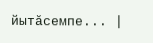йытӑсемпе... |